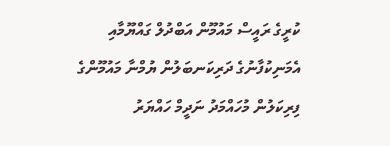ކުރީގެ ރައީސް މައުމޫން އަބްދުލް ގައްޔޫމާއި އެމަނިކުފާނުގެ ދަރިކަނބަލުން ޔުމްނާ މައުމޫންގެ ފިރިކަލުން މުހައްމަދު ނަދީމް ހައްޔަރު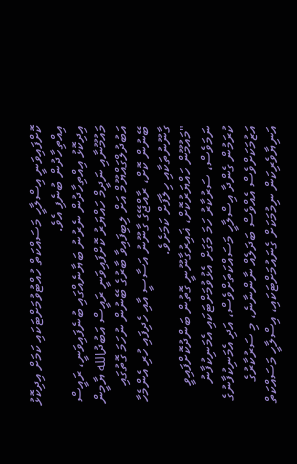ކޮށްފައިވަނީ އިސްލާހީ މަސައްކަތް ހުއްޓުވުމަށްޓަކައި ކަމަށް އިދިކޮޅު އިއްތިހާދުން ބުނެފި އެވެ.
އިދިކޮޅު އިއްތިހާދުން ނެރުނު ބަޔާނެއްގައި ބުނެފައިވަނީ، ރައީސް މައުމޫނާއި ނަދީމް ހައްޔަރު ކޮށްފައިވަނީ ރައީސް އަބުދުالله ޔާމީން އަބުދުލްގައްޔޫމް އަށް ލިބިފައިވާ ބާރުގެ ބޭނުން ނުހަމަ ގޮތުގައި ބޭނުން ކޮށް، ރާއްޖޭގެ ގާނޫނު އަސާސީ އާއި ހެދިފައި ހުރި އެންމެހާ ގާނޫނުތަކާއި ހިލާފަށް ކަމަށެވެ.
"މައުމޫން ހައްޔަރުކޮށް، ޣައިރުގާނޫނީ ގޮތުން ބަންދުކޮށްފައިވީ ނަމަވެސް، ސަރުކާރު ހަމަ މަގަށް އެޅުވުމަށްޓަކައި އެމަނިކުފާނު ކުރަމުން ގެންދާ އިސްލާހީ މަސައްކަތަށްވެސް، އަދި އެމަނިކުފާނުގެ އަޒުމަކަށްވެސް އެއްވެސް ބަދަލެއް ނާންނާނެ، މި ސަރުކާރުގެ އަނިޔާވެރިކަން ނިމުމަކަށް ގެނައުމަށްޓަކައި، އިސްލާހީ މަސައްކަތް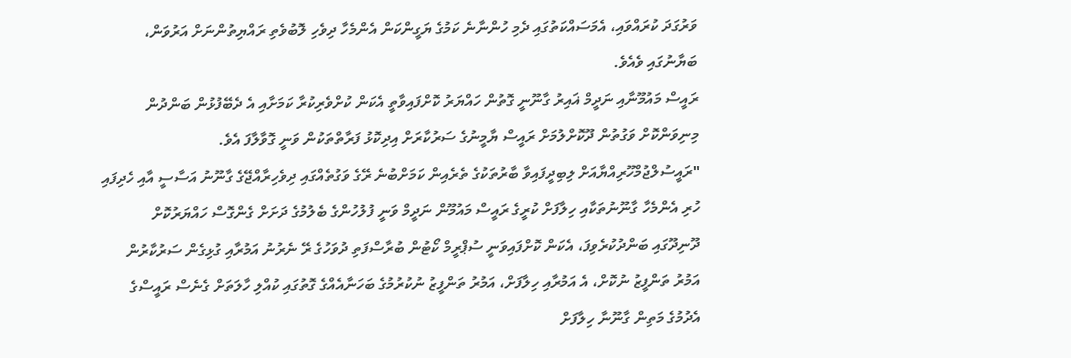ވަރުގަދަ ކުރައްވައި، އެމަސައްކަތުގައި ދެމި ހުންނާނެ ކަމުގެ ޔަގީންކަން އެންމެހާ ދިވެހި ލޮބުވެތި ރައްޔިތުންނަށް އަރުވަން، ބަޔާނުގައި ވެއެވެ.
ރައީސް މައުމޫނާއި ނަދީމް ޣައިރު ގާނޫނީ ގޮތުން ހައްޔަރު ކޮށްފައިވާތީ އެކަން ކުށްވެރިކުރާ ކަމަށާއި އެ ދެބޭފުޅުން ބަންދުން މިނިވަންކޮށް ވަގުތުން ދޫކޮށްލުމަށް ރައީސް ޔާމީނުގެ ސަރުކާރަށް އިދިކޮޅު ފަރާތްތަކުން ވަނީ ގޮވާލާފަ އެވެ.
"ރައީސުލްޖުމްހޫރިއްޔާއަށް ލިބިދީފައިވާ ބާރުތަކުގެ ތެރެއިން ކަމަށްބުނެ ރޭގެ ވަގުތެއްގައި ދިވެހިރާއްޖޭގެ ގާނޫނު އަސާސީ އާއި ހެދިފައި ހުރި އެންމެހާ ގާނޫނުތަކާއި ހިލާފަށް ކުރީގެ ރައީސް މައުމޫން ނަދީމް ވަނީ ފުލުހުންގެ ބެލުމުގެ ދަށަށް ގެންގޮސް ހައްޔަރުކޮށް ދޫނިދޫގައި ބަންދުކުރެވިފަ، އެކަން ކޮށްފައިވަނީ ސުޕްރީމް ކޯޓުން ބުރާސްފަތި ދުވަހުގެ ރޭ ނެރުނު އަމުރާއި ގުޅިގެން ސަރުކާރުން އަމުރު ތަންފީޒު ނުކޮށް، އެ އަމުރާއި ހިލާފަށް، އަމުރު ތަންފީޒު ނުކުރުމުގެ ބަހަނާއެއްގެ ގޮތުގައި ކުއްލި ހާލަތަށް ގެނެސް ރައީސްގެ އެދުމުގެ މަތިން ގާނޫނާ ހިލާފަށް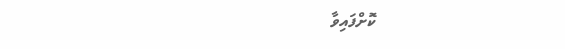ކޮށްފައިވާ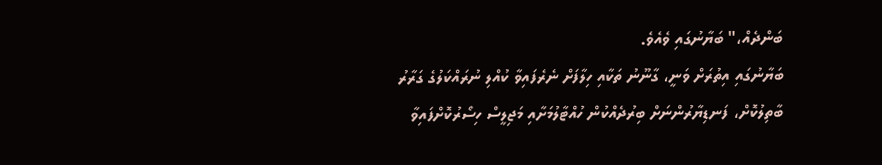ބަންދެއް،" ބަޔާނުގައި ވެއެވެ.
ބަޔާނުގައި އިތުރަށް ވަނީ، ގާނޫނު ތަކާއި ހިލާފަށް ނެރެފައިވާ ކުއްލި ނުރައްކަލުގެ ގަރާރު ބާތިލުކޮށް، ފަނޑިޔާރުންނަށް ބިރުދެއްކުން ހުއްޓާލުމަށާއި މަޖިލީސް ހިސޯރުކޮށްފައިވާ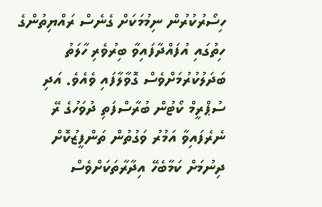ހިސޯރުކުރުން ނިމުމަކަށް ގެނެސް ރައްޔިތުންގެ ހިތުގައި އުފައްދާފައިވާ ބިރުވެރި ހާލަތު ބަދަލުކުރުމަށްވެސް ގޮވާލާފައި ވެއެވެ. އަދި ސުޕްރީމް ކޯޓުން ބުރާސްފަތި ދުވަހުގެ ރޭ ނެރެފައިވާ އަމުރު ވަގުތުން ތަންފީޒުކޮށް ދިނުމަށް ކަމާބެހޭ އިދާރާތަކަށްވެސް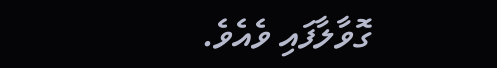ގޮވާލާފައި ވެއެވެ.